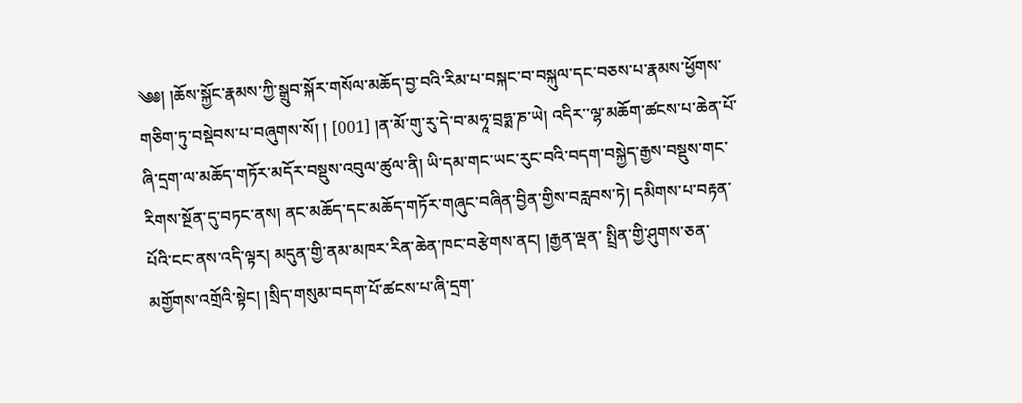༄༅། །ཆོས་སྐྱོང་རྣམས་ཀྱི་སྒྲུབ་སྐོར་གསོལ་མཆོད་བྱ་བའི་རིམ་པ་བསྐང་བ་བསྐུལ་དང་བཅས་པ་རྣམས་ཕྱོགས་གཅིག་ཏུ་བསྡེབས་པ་བཞུགས་སོ། ། [001] །ན་མོ་གུ་རུ་དེ་བ་མཧཱ་བྲཧྨ་ཎ་ཡེ། འདིར་་ལྷ་མཆོག་ཚངས་པ་ཆེན་པོ་ཞི་དྲག་ལ་མཆོད་གཏོར་མདོར་བསྡུས་འབུལ་ཚུལ་ནི། ཡི་དམ་གང་ཡང་རུང་བའི་བདག་བསྐྱེད་རྒྱས་བསྡུས་གང་ རིགས་སྔོན་དུ་བཏང་ནས། ནང་མཆོད་དང་མཆོད་གཏོར་གཞུང་བཞིན་བྱིན་གྱིས་བརླབས་ཏེ། དམིགས་པ་བརྟན་པོའི་ངང་ནས་འདི་ལྟར། མདུན་གྱི་ནམ་མཁར་རིན་ཆེན་ཁང་བརྩེགས་ནང། །རྒྱན་ལྡན་ སྤྲིན་གྱི་ཤུགས་ཅན་མགྱོགས་འགྲོའི་སྟེང། །སྲིད་གསུམ་བདག་པོ་ཚངས་པ་ཞི་དྲག་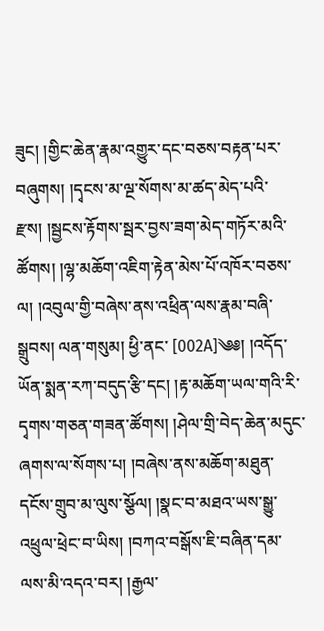ཟུང། །གྱིང་ཆེན་རྣམ་འགྱུར་དང་བཅས་བརྟན་པར་བཞུགས། །དྭངས་མ་ལྔ་སོགས་མ་ཚད་མེད་པའི་ རྫས། །སྦྱངས་རྟོགས་སྦར་བྱས་ཟག་མེད་གཏོར་མའི་ཚོགས། །ལྷ་མཆོག་འཇིག་རྟེན་མེས་པོ་འཁོར་བཅས་ལ། །འབུལ་གྱི་བཞེས་ནས་འཕྲིན་ལས་རྣམ་བཞི་སྒྲུབས། ལན་གསུམ། ཕྱི་ནང་ [002A]༄༅། །འདོད་ཡོན་སྨན་རཀ་བདུད་རྩི་དང། །རྟ་མཆོག་ཡལ་གའི་རི་དྭགས་གཅན་གཟན་ཚོགས། །ཤེལ་གྲི་བེད་ཆེན་མདུང་ཞགས་ལ་སོགས་པ། །བཞེས་ནས་མཆོག་མཐུན་ དངོས་གྲུབ་མ་ལུས་སྩོལ། །སྣང་བ་མཐའ་ཡས་སྒྱུ་འཕྲུལ་ཕྲེང་བ་ཡིས། །བཀའ་བསྒོས་ཇི་བཞིན་དམ་ལས་མི་འདའ་བར། །རྒྱལ་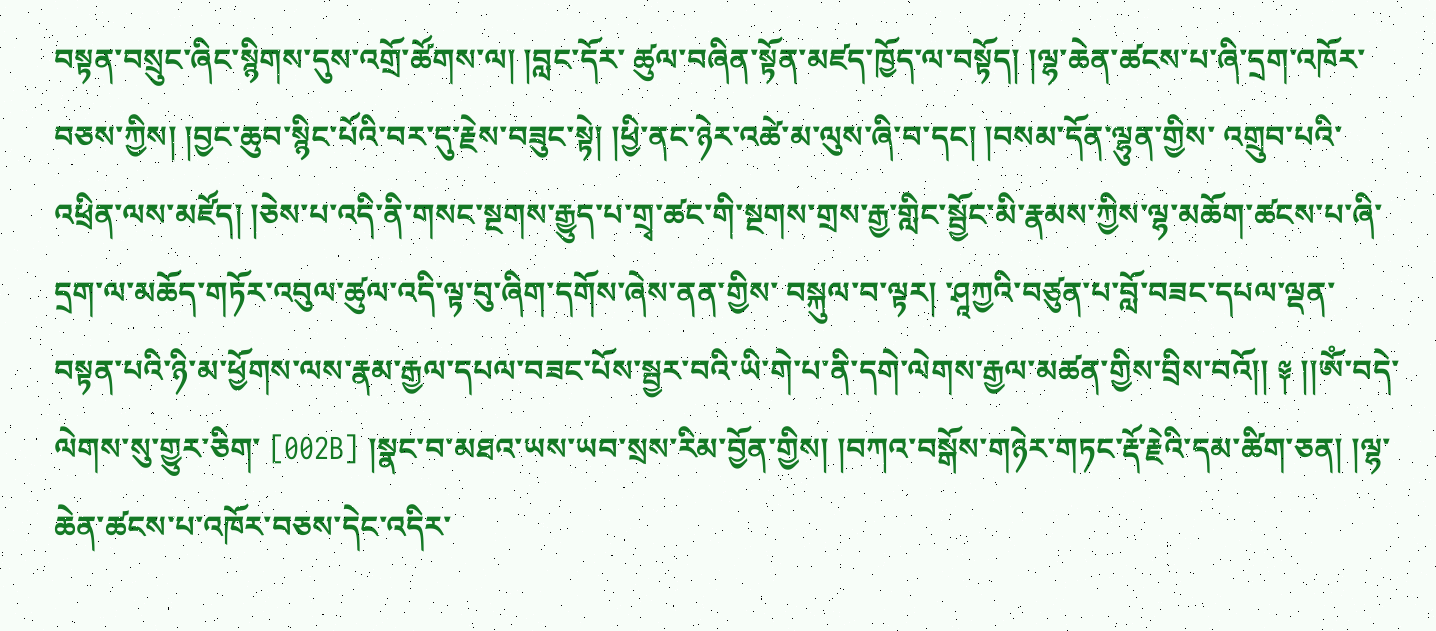བསྟན་བསྲུང་ཞིང་སྙིགས་དུས་འགྲོ་ཚོགས་ལ། །བླང་དོར་ ཚུལ་བཞིན་སྟོན་མཛད་ཁྱོད་ལ་བསྟོད། །ལྷ་ཆེན་ཚངས་པ་ཞི་དྲག་འཁོར་བཅས་ཀྱིས། །བྱང་ཆུབ་སྙིང་པོའི་བར་དུ་རྗེས་བཟུང་སྟེ། །ཕྱི་ནང་ཉེར་འཚེ་མ་ལུས་ཞི་བ་དང། །བསམ་དོན་ལྷུན་གྱིས་ འགྲུབ་པའི་འཕྲིན་ལས་མཛོད། །ཅེས་པ་འདི་ནི་གསང་སྔགས་རྒྱུད་པ་གྲྭ་ཚང་གི་སྔགས་གྲས་རྒྱ་གླིང་སྦྱོང་མི་རྣམས་ཀྱིས་ལྷ་མཆོག་ཚངས་པ་ཞི་དྲག་ལ་མཆོད་གཏོར་འབུལ་ཚུལ་འདི་ལྟ་བུ་ཞིག་དགོས་ཞེས་ནན་གྱིས་ བསྐུལ་བ་ལྟར། ་ཤཱཀྱའི་བཙུན་པ་བློ་བཟང་དཔལ་ལྡན་བསྟན་པའི་ཉི་མ་ཕྱོགས་ལས་རྣམ་རྒྱལ་དཔལ་བཟང་པོས་སྦྱར་བའི་ཡི་གེ་པ་ནི་དགེ་ལེགས་རྒྱལ་མཚན་གྱིས་བྲིས་བའོ།། ༈ །།ཨོཾ་བདེ་ལེགས་སུ་གྱུར་ཅིག་ [002B] །སྣང་བ་མཐའ་ཡས་ཡབ་སྲས་རིམ་བྱོན་གྱིས། །བཀའ་བསྒོས་གཉེར་གཏང་རྡོ་རྗེའི་དམ་ཚིག་ཅན། །ལྷ་ཆེན་ཚངས་པ་འཁོར་བཅས་དེང་འདིར་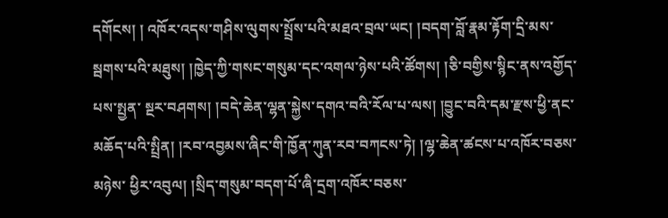དགོངས། ། འཁོར་འདས་གཤིས་ལུགས་སྤྲོས་པའི་མཐའ་བྲལ་ཡང། །བདག་བློ་རྣམ་རྟོག་དྲི་མས་སྦགས་པའི་མཐུས། །ཁྱེད་ཀྱི་གསང་གསུམ་དང་འགལ་ཉེས་པའི་ཚོགས། །ཅི་བགྱིས་སྙིང་ནས་འགྱོད་པས་སྤྱན་ སྔར་བཤགས། །བདེ་ཆེན་ལྷན་སྐྱེས་དགའ་བའི་རོལ་པ་ལས། །བྱུང་བའི་དམ་རྫས་ཕྱི་ནང་མཆོད་པའི་སྤྲིན། །རབ་འབྱམས་ཞིང་གི་ཁྱོན་ཀུན་རབ་བཀངས་ཏེ། །ལྷ་ཆེན་ཚངས་པ་འཁོར་བཅས་མཉེས་ ཕྱིར་འབུལ། །སྲིད་གསུམ་བདག་པོ་ཞི་དྲག་འཁོར་བཅས་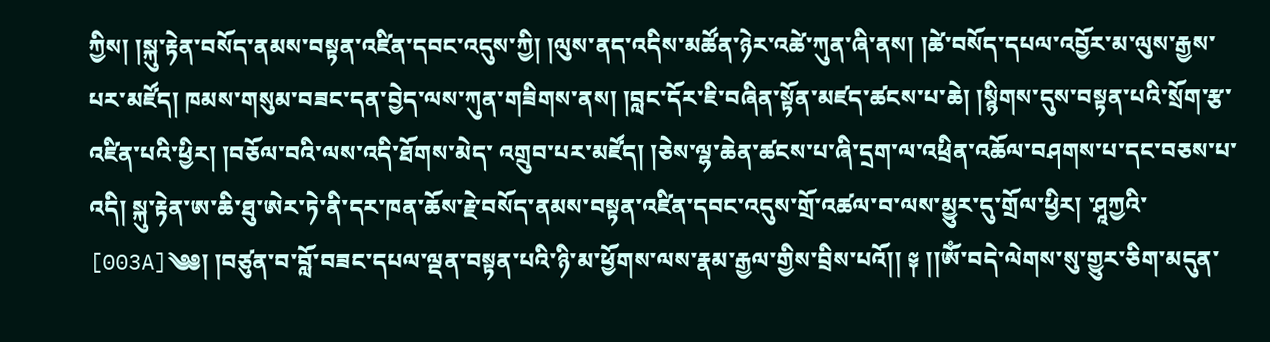ཀྱིས། །སྐུ་རྟེན་བསོད་ནམས་བསྟན་འཛིན་དབང་འདུས་ཀྱི། །ལུས་ནད་འདིས་མཚོན་ཉེར་འཚེ་ཀུན་ཞི་ནས། །ཚེ་བསོད་དཔལ་འབྱོར་མ་ལུས་རྒྱས་ པར་མཛོད། ཁམས་གསུམ་བཟང་དན་བྱེད་ལས་ཀུན་གཟིགས་ནས། །བླང་དོར་ཇི་བཞིན་སྟོན་མཛད་ཚངས་པ་ཆེ། །སྙིགས་དུས་བསྟན་པའི་སྲོག་རྩ་འཛིན་པའི་ཕྱིར། །བཅོལ་བའི་ལས་འདི་ཐོགས་མེད་ འགྲུབ་པར་མཛོད། །ཅེས་ལྷ་ཆེན་ཚངས་པ་ཞི་དྲག་ལ་འཕྲིན་འཆོལ་བཤགས་པ་དང་བཅས་པ་འདི། སྐུ་རྟེན་ཨ་ཆི་ཐུ་ཨེར་ཏེ་ནི་དར་ཁན་ཆོས་རྗེ་བསོད་ནམས་བསྟན་འཛིན་དབང་འདུས་གྲོ་འཚལ་བ་ལས་མྱུར་དུ་གྲོལ་ཕྱིར། ་ཤཱཀྱའི་ [003A]༄༅། །བཙུན་བ་བློ་བཟང་དཔལ་ལྡན་བསྟན་པའི་ཉི་མ་ཕྱོགས་ལས་རྣམ་རྒྱལ་གྱིས་བྲིས་པའོ།། ༈ །།ཨོཾ་བདེ་ལེགས་སུ་གྱུར་ཅིག་མདུན་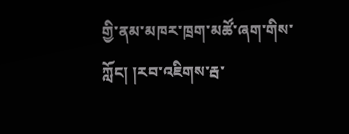གྱི་ནམ་མཁར་ཁྲག་མཚོ་ཞག་གིས་ཀློང། །རབ་འཇིགས་རྦ་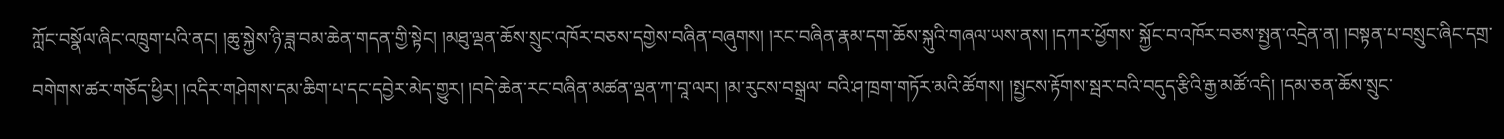ཀློང་བསྣོལ་ཞིང་འཁྲུག་པའི་ནང། །ཆུ་སྐྱེས་ཉི་ཟླ་བམ་ཆེན་གདན་གྱི་སྟེང། །མཐུ་ལྡན་ཆོས་སྲུང་འཁོར་བཅས་དགྱེས་བཞིན་བཞུགས། །རང་བཞིན་རྣམ་དག་ཆོས་སྐུའི་གཞལ་ཡས་ནས། །དཀར་ཕྱོགས་ སྐྱོང་བ་འཁོར་བཅས་སྤྱན་འདྲེན་ན། །བསྟན་པ་བསྲུང་ཞིང་དགྲ་བགེགས་ཚར་གཅོད་ཕྱིར། །འདིར་གཤེགས་དམ་ཆིག་པ་དང་དབྱེར་མེད་གྱུར། །བདེ་ཆེན་རང་བཞིན་མཚན་ལྡན་ཀ་བཱ་ལར། །མ་རུངས་བསྒྲལ་ བའི་ཤ་ཁྲག་གཏོར་མའི་ཚོགས། །སྤྱངས་རྟོགས་སྦར་བའི་བདུད་རྩིའི་རྒྱ་མཚོ་འདི། །དམ་ཅན་ཆོས་སྲུང་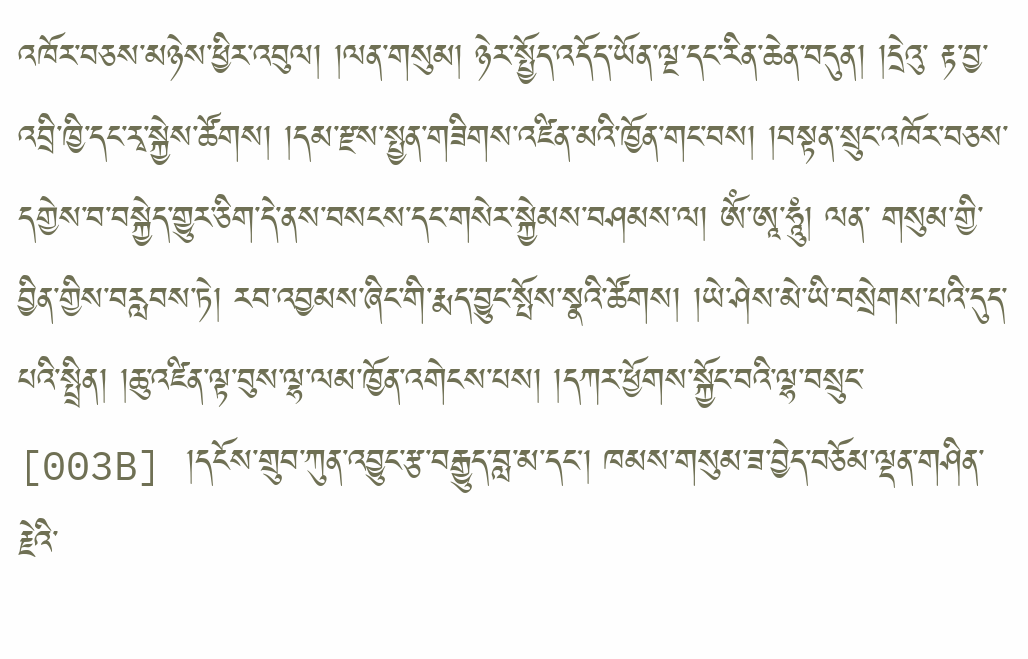འཁོར་བཅས་མཉེས་ཕྱིར་འབུལ། །ལན་གསུམ། ཉེར་སྤྱོད་འདོད་ཡོན་ལྔ་དང་རིན་ཆེན་བདུན། །དྲེའུ་ རྟ་བྱ་འབྲི་ཁྱི་དང་རྭ་སྐྱེས་ཚོགས། །དམ་རྫས་སྤྱན་གཟིགས་འཛིན་མའི་ཁྱོན་གང་བས། །བསྟན་སྲུང་འཁོར་བཅས་དགྱེས་བ་བསྐྱེད་གྱུར་ཅིག་དེ་ནས་བསངས་དང་གསེར་སྐྱེམས་བཤམས་ལ། ཨོཾ་ཨཱ་ཧཱུཾ། ལན་ གསུམ་གྱི་བྱིན་གྱིས་བརླབས་ཏེ། རབ་འབྱམས་ཞིང་གི་རྨད་བྱུང་སྤོས་སྣའི་ཚོགས། །ཡེ་ཤེས་མེ་ཡི་བསྲེགས་པའི་དུད་པའི་སྤྲིན། །ཆུ་འཛིན་ལྟ་བུས་ལྷ་ལམ་ཁྱོན་འགེངས་པས། །དཀར་ཕྱོགས་སྐྱོང་བའི་ལྷ་བསྲུང་ [003B] །དངོས་གྲུབ་ཀུན་འབྱུང་རྩ་བརྒྱུད་བླ་མ་དང། ཁམས་གསུམ་ཟ་བྱེད་བཅོམ་ལྡན་གཤིན་རྗེའི་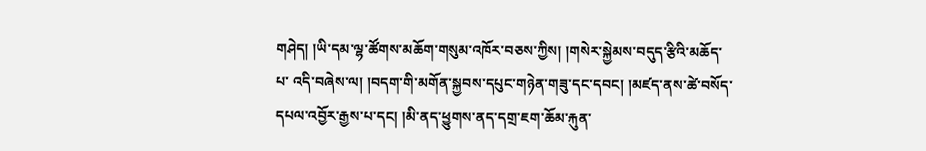གཤེད། །ཡི་དམ་ལྷ་ཚོགས་མཆོག་གསུམ་འཁོར་བཅས་ཀྱིས། །གསེར་སྐྱེམས་བདུད་རྩིའི་མཆོད་པ་ འདི་བཞེས་ལ། །བདག་གི་མགོན་སྐྱབས་དཔུང་གཉེན་གཟུ་དང་དབང། །མཛད་ནས་ཚེ་བསོད་དཔལ་འབྱོར་རྒྱས་པ་དང། །མི་ནད་ཕྱུགས་ནད་དགྲ་ཇག་ཆོམ་རྐུན་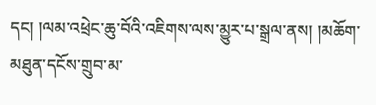དང། །ལམ་འཕྲེང་ཆུ་བོའི་འཇིགས་ལས་མྱུར་པ་སྒྲལ་ནས། །མཆོག་ མཐུན་དངོས་གྲུབ་མ་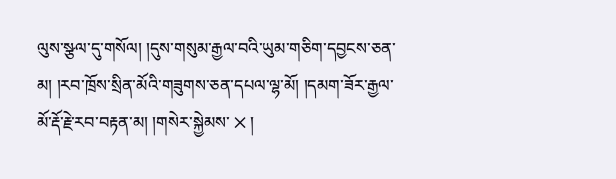ལུས་སྩལ་དུ་གསོལ། །དུས་གསུམ་རྒྱལ་བའི་ཡུམ་གཅིག་དབྱངས་ཅན་མ། །རབ་ཁྲོས་སྲིན་མོའི་གཟུགས་ཅན་དཔལ་ལྷ་མོ། །དམག་ཟོར་རྒྱལ་མོ་རྡོ་རྗེ་རབ་བརྟན་མ། །གསེར་སྐྱེམས་ ྾ །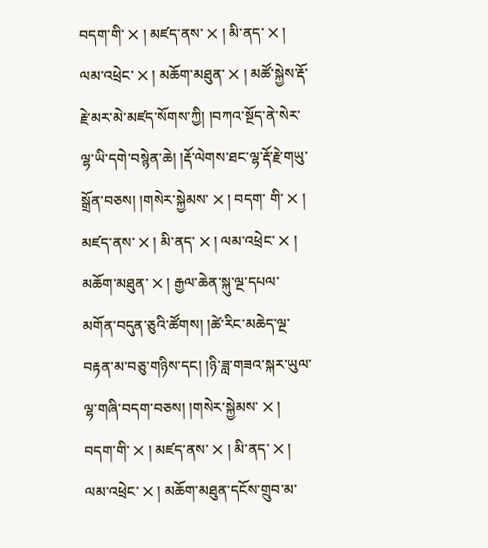བདག་གི་ ྾ ། མཛད་ནས་ ྾ ། མི་ནད་ ྾ ། ལམ་འཕྲེང་ ྾ ། མཆོག་མཐུན་ ྾ ། མཚོ་སྐྱེས་རྡོ་རྗེ་མར་མེ་མཛད་སོགས་ཀྱི། །བཀའ་སྔོད་ནེ་སེར་ལྷ་ཡི་དགེ་བསྙེན་ཆེ། །རྡོ་ལེགས་ཐང་ལྷ་རྡོ་རྗེ་གཡུ་སྒྲོན་བཅས། །གསེར་སྐྱེམས་ ྾ ། བདག་ གི་ ྾ ། མཛད་ནས་ ྾ ། མི་ནད་ ྾ ། ལམ་འཕྲེང་ ྾ ། མཆོག་མཐུན་ ྾ ། རྒྱལ་ཆེན་སྐུ་ལྔ་དཔལ་མགོན་བདུན་ཅུའི་ཚོགས། །ཚེ་རིང་མཆེད་ལྔ་བརྟན་མ་བཅུ་གཉིས་དང། །ཉི་ཟླ་གཟའ་སྐར་ཡུལ་ལྷ་གཞི་བདག་བཅས། །གསེར་སྐྱེམས་ ྾ ། བདག་གི་ ྾ ། མཛད་ནས་ ྾ ། མི་ནད་ ྾ ། ལམ་འཕྲེང་ ྾ ། མཆོག་མཐུན་དངོས་གྲུབ་མ་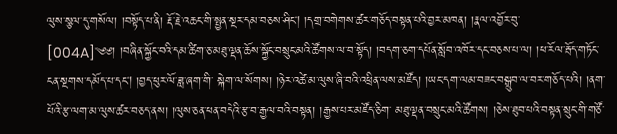ལུས་སྩལ་དུ་གསོལ། །བསྟོད་པ་ནི། རྡོ་རྗེ་འཆང་གི་སྤྱན་སྔར་དམ་བཅས་ཤིང། །དགྲ་བགེགས་ཚར་གཅོད་བསྟན་པའི་བྱར་མཁན། །རྣལ་འབྱོར་བུ་ [004A]༄༅། །བཞིན་སྐྱོང་བའི་དམ་ཚིག་ཅ་མཐུ་ལྡན་ཆོས་སྐྱོང་བསྲུང་མའི་ཚོགས་ལ་བ་སྟོད། །བདག་ཅག་དཔོན་སློབ་འཁོར་དང་བཅས་པ་ལ། །ཕ་རོལ་རྦོད་གཏོང་ངན་སྔགས་དམོད་པ་དང། །བྱད་ཕུར་ལོ་ཟླ་ཞག་གི་ སྐེག་ལ་སོགས། །ཉེར་འཚེ་མ་ལུས་ཞི་བའི་འཕྲིན་ལས་མཛོད། །ཡང་དག་ལམ་བཟང་བསྒྲུབ་ལ་བར་གཅོད་པའི། །ནག་པོའི་རྩ་ལག་མ་ལུས་ཚར་བཅད་ནས། །ལུས་ཅན་ཕན་བདེའི་རྩ་བ་རྒྱལ་བའི་བསྟན། །རྒྱས་པར་མཛོད་ཅིག་ མཐུ་ལྡན་བསྲུང་མའི་ཚོགས། །ཅེས་ཐུབ་པའི་བསྟན་སྲུང་གི་གཙོ་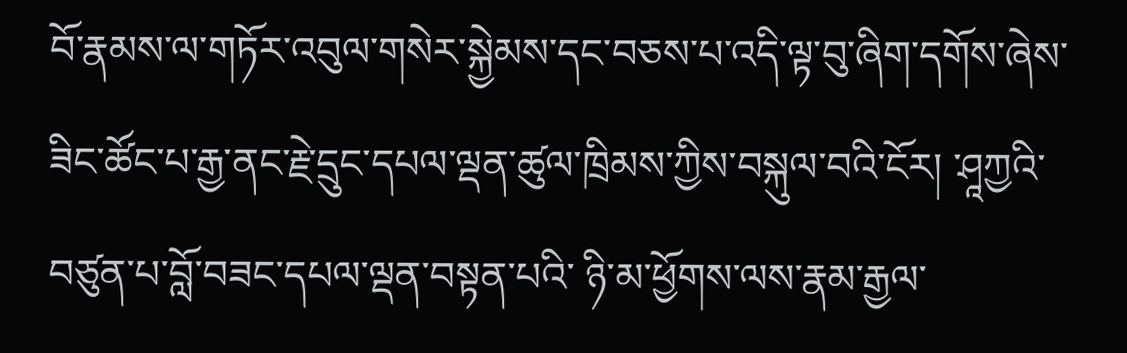བོ་རྣམས་ལ་གཏོར་འབུལ་གསེར་སྐྱེམས་དང་བཅས་པ་འདི་ལྟ་བུ་ཞིག་དགོས་ཞེས་ཟིང་ཚོང་པ་རྒྱ་ནང་རྗེ་དྲུང་དཔལ་ལྡན་ཚུལ་ཁྲིམས་ཀྱིས་བསྐུལ་བའི་ངོར། ་ཤཱཀྱའི་བཙུན་པ་བློ་བཟང་དཔལ་ལྡན་བསྟན་པའི་ ཉི་མ་ཕྱོགས་ལས་རྣམ་རྒྱལ་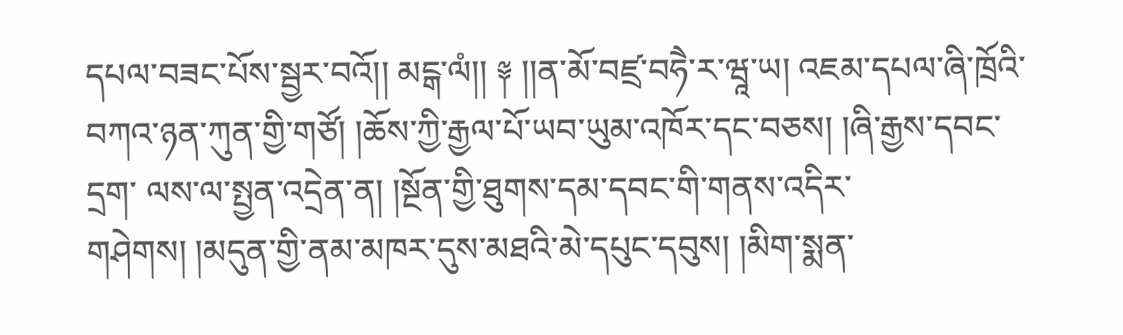དཔལ་བཟང་པོས་སྦྱར་བའོ།། མངྒ་ལཾ།། ༈ །།ན་མོ་བཛྲ་བཧཻ་ར་ཝཱ་ཡ། འཇམ་དཔལ་ཞི་ཁྲོའི་བཀའ་ཉན་ཀུན་གྱི་གཙོ། །ཆོས་ཀྱི་རྒྱལ་པོ་ཡབ་ཡུམ་འཁོར་དང་བཅས། །ཞི་རྒྱས་དབང་དྲག་ ལས་ལ་སྤྱན་འདྲེན་ན། །སྔོན་གྱི་ཐུགས་དམ་དབང་གི་གནས་འདིར་གཤེགས། །མདུན་གྱི་ནམ་མཁར་དུས་མཐའི་མེ་དཔུང་དབུས། །མིག་སྨན་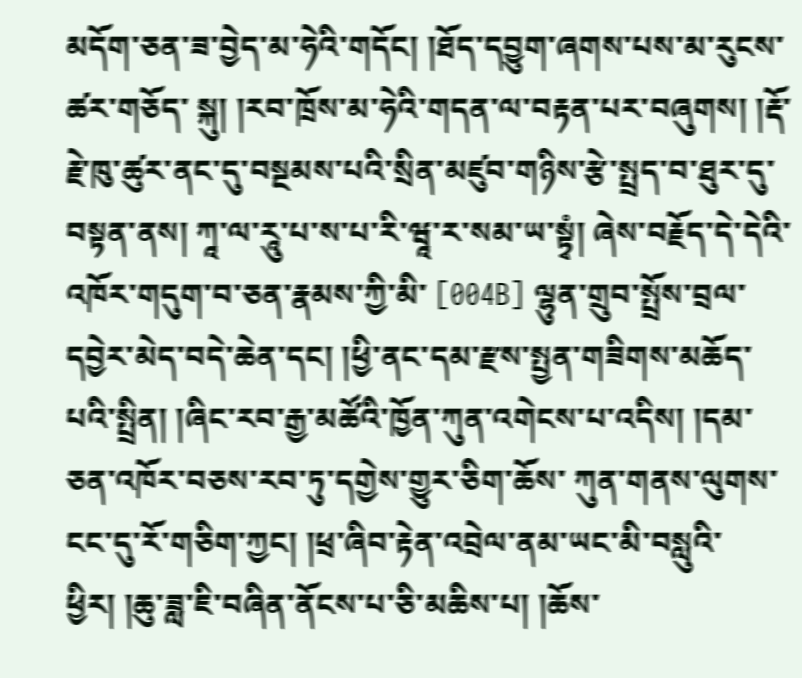མདོག་ཅན་ཟ་བྱེད་མ་ཧེའི་གདོང། །ཐོད་དབྱུག་ཞགས་པས་མ་རུངས་ཚར་གཅོད་ སྐུ། །རབ་ཁྲོས་མ་ཧེའི་གདན་ལ་བརྟན་པར་བཞུགས། །རྡོ་རྗེ་ཁུ་ཚུར་ནང་དུ་བསྔམས་པའི་སྲིན་མཛུབ་གཉིས་རྩེ་སྤྲད་བ་ཐུར་དུ་བསྟན་ནས། ཀཱ་ལ་རཱུ་པ་ས་པ་རི་ཝཱ་ར་སམ་ཡ་སྟྭཾ། ཞེས་བརྗོད་དེ་དེའི་འཁོར་གདུག་བ་ཅན་རྣམས་ཀྱི་མི་ [004B] ལྷུན་གྲུབ་སྤྲོས་བྲལ་དབྱེར་མེད་བདེ་ཆེན་དང། །ཕྱི་ནང་དམ་རྫས་སྤྱན་གཟིགས་མཆོད་པའི་སྤྲིན། །ཞིང་རབ་རྒྱ་མཚོའི་ཁྱོན་ཀུན་འགེངས་པ་འདིས། །དམ་ཅན་འཁོར་བཅས་རབ་ཏུ་དགྱེས་གྱུར་ཅིག་ཆོས་ ཀུན་གནས་ལུགས་ངང་དུ་རོ་གཅིག་ཀྱང། །ཕྲ་ཞིབ་རྟེན་འབྲེལ་ནམ་ཡང་མི་བསླུའི་ཕྱིར། །ཆུ་ཟླ་ཇི་བཞིན་ནོངས་པ་ཅི་མཆིས་པ། །ཆོས་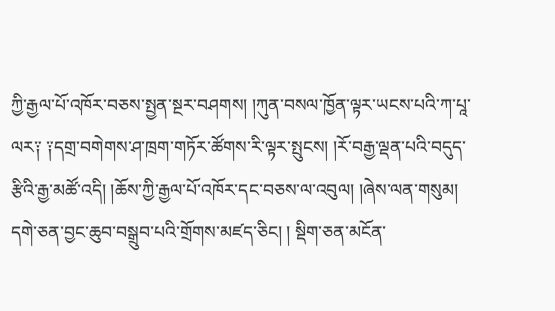ཀྱི་རྒྱལ་པོ་འཁོར་བཅས་སྤྱན་སྔར་བཤགས། །ཀུན་བསལ་ཁྱོན་ལྟར་ཡངས་པའི་ཀ་པཱ་ ལར༑ ༑དགྲ་བགེགས་ཤ་ཁྲག་གཏོར་ཚོགས་རི་ལྟར་སྤུངས། །རོ་བརྒྱ་ལྡན་པའི་བདུད་རྩིའི་རྒྱ་མཚོ་འདི། །ཆོས་ཀྱི་རྒྱལ་པོ་འཁོར་དང་བཅས་ལ་འབུལ། །ཞེས་ལན་གསུམ། དགེ་ཅན་བྱང་ཆུབ་བསྒྲུབ་པའི་གྲོགས་མཛད་ཅིང། ། སྡིག་ཅན་མངོན་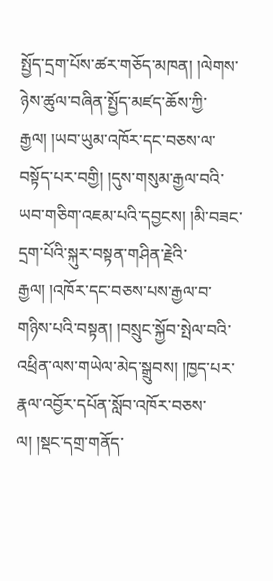སྤྱོད་དྲག་པོས་ཚར་གཅོད་མཁན། །ལེགས་ཉེས་ཚུལ་བཞིན་སྤྱོད་མཛད་ཆོས་ཀྱི་རྒྱལ། །ཡབ་ཡུམ་འཁོར་དང་བཅས་ལ་བསྟོད་པར་བགྱི། །དུས་གསུམ་རྒྱལ་བའི་ཡབ་གཅིག་འཇམ་པའི་དབྱངས། །མི་བཟང་ དྲག་པོའི་སྐུར་བསྟན་གཤིན་རྗེའི་རྒྱལ། །འཁོར་དང་བཅས་པས་རྒྱལ་བ་གཉིས་པའི་བསྟན། །བསྲུང་སྐྱོབ་སྤེལ་བའི་འཕྲིན་ལས་གཡེལ་མེད་སྒྲུབས། །ཁྱད་པར་རྣལ་འབྱོར་དཔོན་སློབ་འཁོར་བཅས་ལ། །སྡང་དགྲ་གནོད་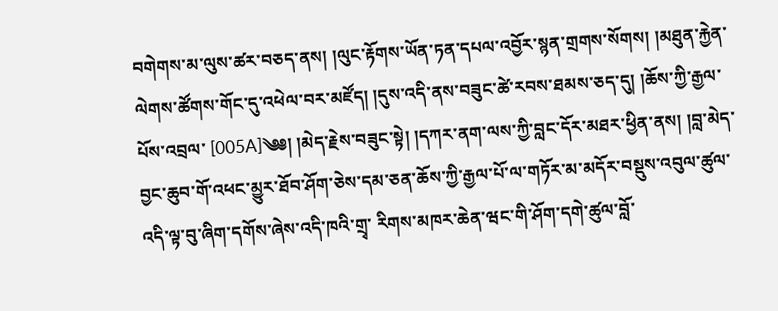བགེགས་མ་ལུས་ཚར་བཅད་ནས། །ལུང་རྟོགས་ཡོན་ཏན་དཔལ་འབྱོར་སྙན་གྲགས་སོགས། །མཐུན་རྐྱེན་ལེགས་ཚོགས་གོང་དུ་འཕེལ་བར་མཛོད། །དུས་འདི་ནས་བཟུང་ཚེ་རབས་ཐམས་ཅད་དུ། །ཆོས་ཀྱི་རྒྱལ་པོས་འབྲལ་ [005A]༄༅། །མེད་རྗེས་བཟུང་སྟེ། །དཀར་ནག་ལས་ཀྱི་བླང་དོར་མཐར་ཕྱིན་ནས། །བླ་མེད་བྱང་ཆུབ་གོ་འཕང་མྱུར་ཐོབ་ཤོག་ཅེས་དམ་ཅན་ཆོས་ཀྱི་རྒྱལ་པོ་ལ་གཏོར་མ་མདོར་བསྡུས་འབུལ་ཚུལ་འདི་ལྟ་བུ་ཞིག་དགོས་ཞེས་འདི་ཁའི་གྲྭ་ རིགས་མཁར་ཆེན་ཝང་གི་ཤོག་དགེ་ཚུལ་བློ་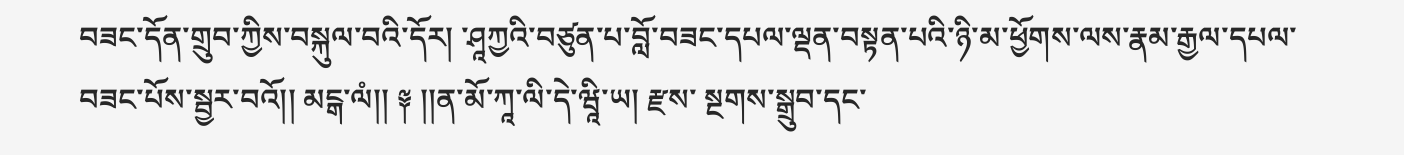བཟང་དོན་གྲུབ་ཀྱིས་བསྐུལ་བའི་དོར། ་ཤཱཀྱའི་བཙུན་པ་བློ་བཟང་དཔལ་ལྡན་བསྟན་པའི་ཉི་མ་ཕྱོགས་ལས་རྣམ་རྒྱལ་དཔལ་བཟང་པོས་སྦྱར་བའོ།། མངྒ་ལཾ།། ༈ །།ན་མོ་ཀཱ་ལི་དེ་ཝཱི་ཡ། རྫས་ སྔགས་སྒྲུབ་དང་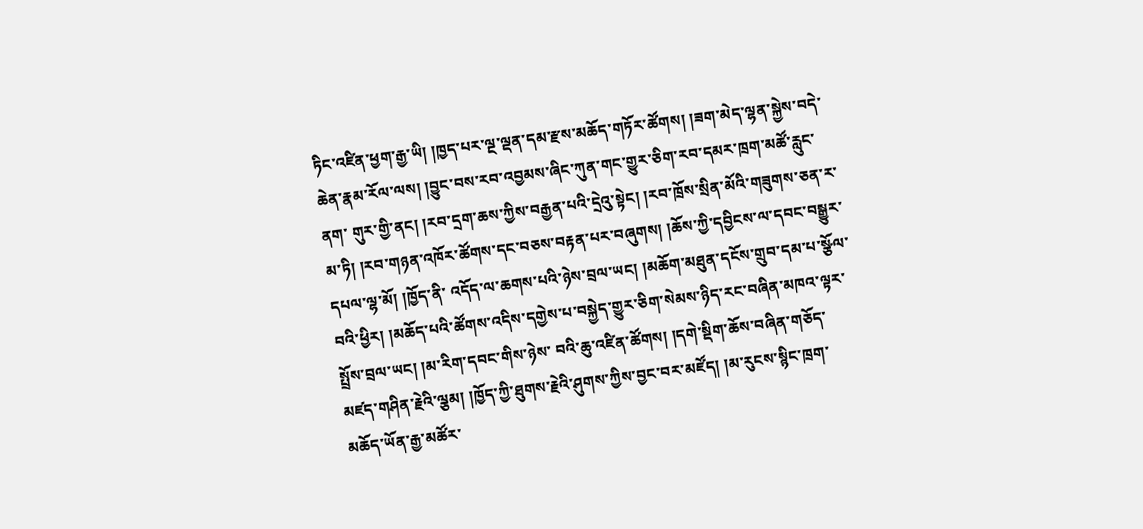ཏིང་འཛིན་ཕྱག་རྒྱ་ཡི། །ཁྱད་པར་ལྔ་ལྡན་དམ་རྫས་མཆོད་གཏོར་ཚོགས། །ཟག་མེད་ལྷན་སྐྱེས་བདེ་ཆེན་རྣམ་རོལ་ལས། །བྱུང་བས་རབ་འབྱམས་ཞིང་ཀུན་གང་གྱུར་ཅིག་རབ་དམར་ཁྲག་མཚོ་རླུང་ནག་ གུར་གྱི་ནང། །རབ་དྲག་ཆས་ཀྱིས་བརྒྱན་པའི་དྲེའུ་སྟེང། །རབ་ཁྲོས་སྲིན་མོའི་གཟུགས་ཅན་ར་མ་ཏི། །རབ་གཉན་འཁོར་ཚོགས་དང་བཅས་བརྟན་པར་བཞུགས། །ཆོས་ཀྱི་དབྱིངས་ལ་དབང་བསྒྱུར་དཔལ་ལྷ་མོ། །ཁྱོད་ནི་ འདོད་ལ་ཆགས་པའི་ཉེས་བྲལ་ཡང། །མཆོག་མཐུན་དངོས་གྲུབ་དམ་པ་སྩོལ་བའི་ཕྱིར། །མཆོད་པའི་ཚོགས་འདིས་དགྱེས་པ་བསྐྱེད་གྱུར་ཅིག་སེམས་ཉིད་རང་བཞིན་མཁའ་ལྟར་སྤྲོས་བྲལ་ཡང། །མ་རིག་དབང་གིས་ཉེས་ བའི་ཆུ་འཛིན་ཚོགས། །དགེ་སྡིག་ཆོས་བཞིན་གཅོད་མཛད་གཤིན་རྗེའི་ལྕམ། །ཁྱོད་ཀྱི་ཐུགས་རྗེའི་ཤུགས་ཀྱིས་བྱང་བར་མཛོད། །མ་རུངས་སྙིང་ཁྲག་མཆོད་ཡོན་རྒྱ་མཚོར་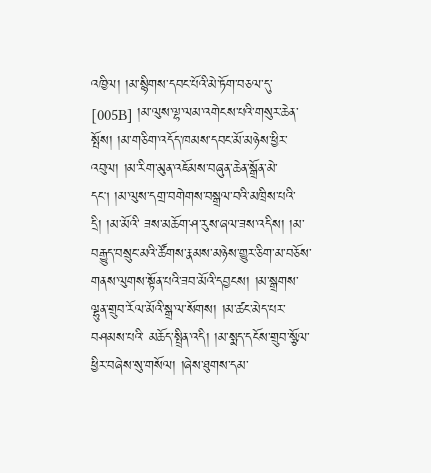འཁྱིལ། །མ་སྙིགས་དབང་པོའི་མེ་ཏོག་བཅལ་དུ་ [005B] །མ་ལུས་ལྷ་ལམ་འགེངས་པའི་གསུར་ཆེན་སྤོས། །མ་གཅིག་འདོད་ཁམས་དབང་མོ་མཉེས་ཕྱིར་འབུལ། །མ་རིག་མུན་འཇོམས་བཞུན་ཆེན་སྒྲོན་མེ་དང། །མ་ལུས་དགྲ་བགེགས་བསྒྲལ་བའི་མཁྲིས་པའི་དྲི། །མ་མོའི་ ཟས་མཆོག་ཤ་རུས་ཞལ་ཟས་འདིས། །མ་བརྒྱུད་བསྲུང་མའི་ཚོགས་རྣམས་མཉེས་གྱུར་ཅིག་མ་བཅོས་གནས་ལུགས་སྟོན་པའི་ཟབ་མོའི་དབྱངས། །མ་སྒྲགས་ལྷུན་གྲུབ་རོལ་མོའི་སྒྲ་ལ་སོགས། །མ་ཚང་མེད་པར་བཤམས་པའི་ མཆོད་སྤྲིན་འདི། །མ་སྨད་དངོས་གྲུབ་སྩོལ་ཕྱིར་བཞེས་སུ་གསོལ། །ཞེས་ཐུགས་དམ་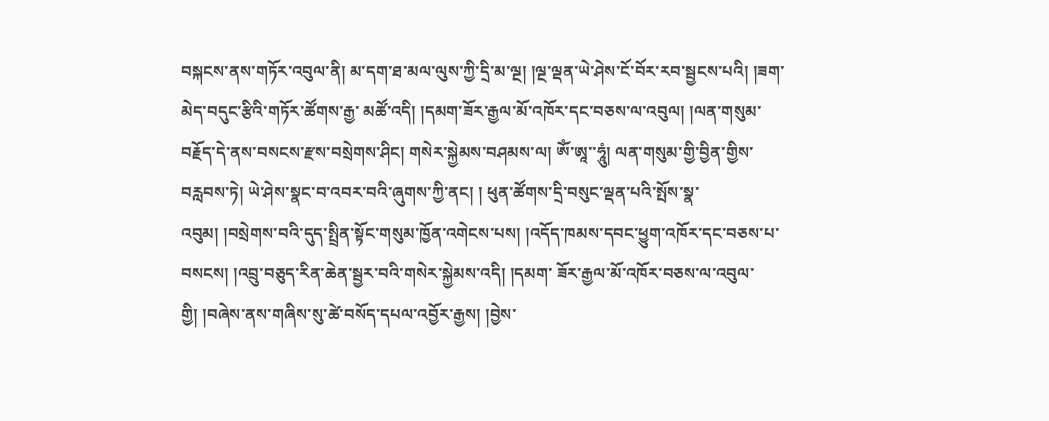བསྐངས་ནས་གཏོར་འབུལ་ནི། མ་དག་ཐ་མལ་ལུས་ཀྱི་དྲི་མ་ལྔ། །ལྔ་ལྡན་ཡེ་ཤེས་ངོ་བོར་རབ་སྦྱངས་པའི། །ཟག་མེད་བདུང་རྩིའི་གཏོར་ཚོགས་རྒྱ་ མཚོ་འདི། །དམག་ཟོར་རྒྱལ་མོ་འཁོར་དང་བཅས་ལ་འབུལ། །ལན་གསུམ་བརྗོད་དེ་ནས་བསངས་རྫས་བསྲེགས་ཤིང། གསེར་སྐྱེམས་བཤམས་ལ། ཨོཾ་ཨཱ་་ཧཱུཾ། ལན་གསུམ་གྱི་བྱིན་གྱིས་བརླབས་ཏེ། ཡེ་ཤེས་སྣང་བ་འབར་བའི་ཞུགས་ཀྱི་ནང། ། ཕུན་ཚོགས་དྲི་བསུང་ལྡན་པའི་སྤོས་སྣ་འབུམ། །བསྲེགས་བའི་དུད་སྤྲིན་སྟོང་གསུམ་ཁྱོན་འགེངས་པས། །འདོད་ཁམས་དབང་ཕྱུག་འཁོར་དང་བཅས་པ་བསངས། །འབྲུ་བཅུད་རིན་ཆེན་སྦྱར་བའི་གསེར་སྐྱེམས་འདི། །དམག་ ཟོར་རྒྱལ་མོ་འཁོར་བཅས་ལ་འབུལ་གྱི། །བཞེས་ནས་གཞིས་སུ་ཚེ་བསོད་དཔལ་འབྱོར་རྒྱས། །བྱེས་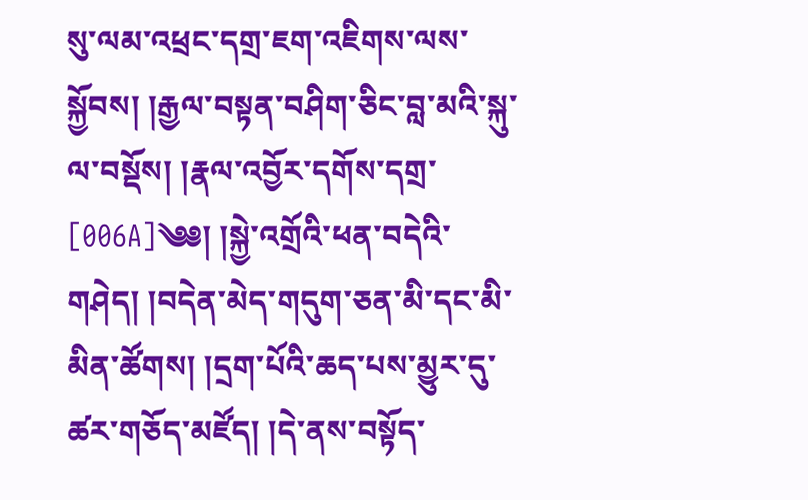སུ་ལམ་འཕྲང་དགྲ་ཇག་འཇིགས་ལས་སྐྱོབས། །རྒྱལ་བསྟན་བཤིག་ཅིང་བླ་མའི་སྐུ་ལ་བསྡོས། །རྣལ་འབྱོར་དགོས་དགྲ་ [006A]༄༅། །སྐྱེ་འགྲོའི་ཕན་བདེའི་གཤེད། །བདེན་མེད་གདུག་ཅན་མི་དང་མི་མིན་ཚོགས། །དྲག་པོའི་ཆད་པས་མྱུར་དུ་ཚར་གཅོད་མཛོད། །དེ་ནས་བསྟོད་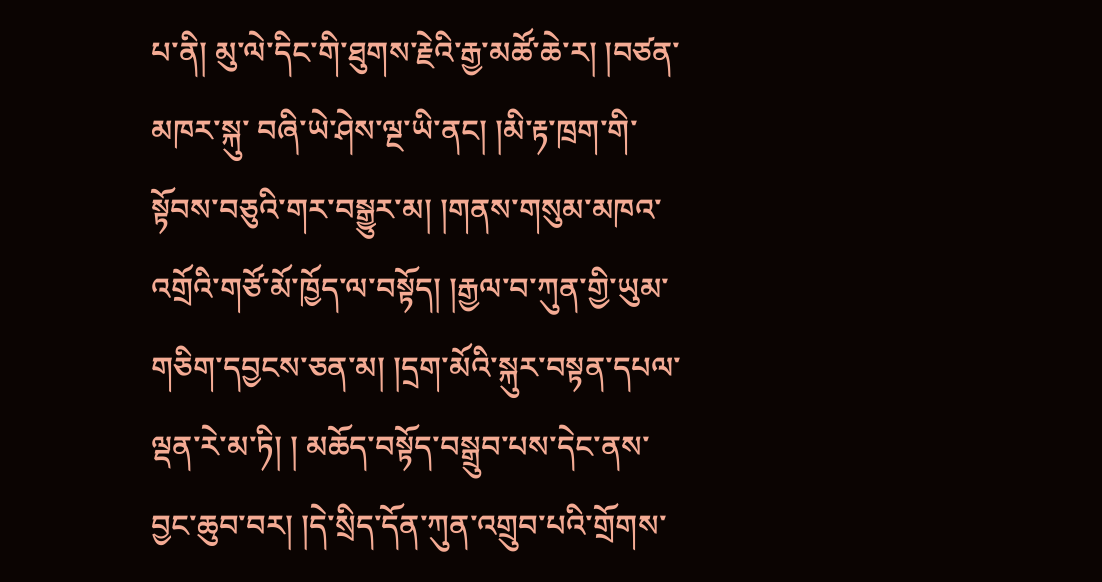པ་ནི། མུ་ལེ་དིང་གི་ཐུགས་རྗེའི་རྒྱ་མཚོ་ཆེ་ར། །བཙན་མཁར་སྐུ་ བཞི་ཡེ་ཤེས་ལྔ་ཡི་ནང། །མི་རྟ་ཁྲག་གི་སྟོབས་བཅུའི་གར་བསྒྱུར་མ། །གནས་གསུམ་མཁའ་འགྲོའི་གཙོ་མོ་ཁྱོད་ལ་བསྟོད། །རྒྱལ་བ་ཀུན་གྱི་ཡུམ་གཅིག་དབྱངས་ཅན་མ། །དྲག་མོའི་སྐུར་བསྟན་དཔལ་ལྡན་རེ་མ་ཏི། ། མཆོད་བསྟོད་བསྒྲུབ་པས་དེང་ནས་བྱང་ཆུབ་བར། །དེ་སྲིད་དོན་ཀུན་འགྲུབ་པའི་གྲོགས་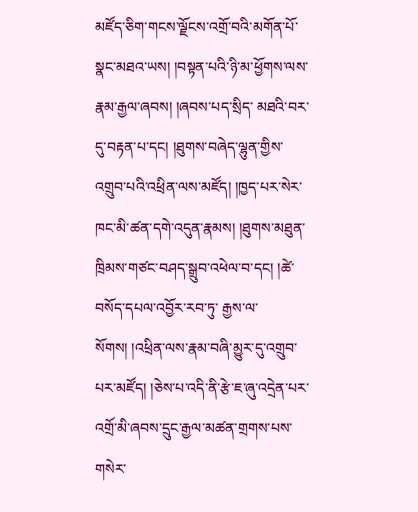མཛོད་ཅིག་གངས་ལྗོངས་འགྲོ་བའི་མགོན་པོ་སྣང་མཐའ་ཡས། །བསྟན་པའི་ཉི་མ་ཕྱོགས་ལས་རྣམ་རྒྱལ་ཞབས། །ཞབས་པད་སྲིད་ མཐའི་བར་དུ་བརྟན་པ་དང། །ཐུགས་བཞེད་ལྷུན་གྱིས་འགྲུབ་པའི་འཕྲིན་ལས་མཛོད། །ཁྱད་པར་སེར་ཁང་མི་ཚན་དགེ་འདུན་རྣམས། །ཐུགས་མཐུན་ཁྲིམས་གཙང་བཤད་སྒྲུབ་འཕེལ་བ་དང། །ཚེ་བསོད་དཔལ་འབྱོར་རབ་ཏུ་ རྒྱས་ལ་སོགས། །འཕྲིན་ལས་རྣམ་བཞི་མྱུར་དུ་འགྲུབ་པར་མཛོད། །ཅེས་པ་འདི་ནི་རྩེ་ཇ་ཞུ་འདྲེན་པར་འགྲོ་མི་ཞབས་དྲུང་རྒྱལ་མཚན་གྲགས་པས་གསེར་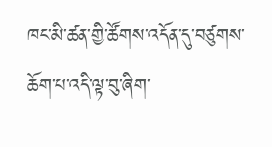ཁང་མི་ཚན་གྱི་ཚོགས་འདོན་དུ་བཙུགས་ཆོག་པ་འདི་ལྟ་བུ་ཞིག་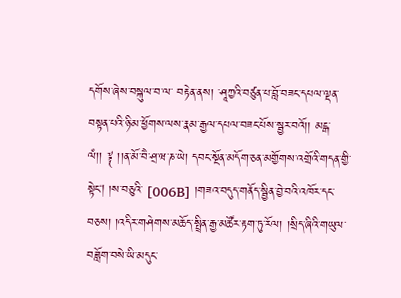དགོས་ཞེས་བསྐུལ་བ་ལ་ བརྟེན་ནས། ་ཤཱཀྱའི་བཙུན་པ་བློ་བཟང་དཔལ་ལྡན་བསྟན་པའི་ཉི་མ་ཕྱོགས་ལས་རྣམ་རྒྱལ་དཔལ་བཟང་པོས་སྦྱར་བའོ།། མངྒ་ལཾ།། ༈ །།ན་མོ་བཻ་ཤྲ་ཝ་ཎ་ཡེ། དབང་སྔོན་མདོག་ཅན་མགྱོགས་འགྲོའི་གདན་གྱི་སྟེང། །ས་བཅུའི་ [006B] །གཟའ་བདུད་གནོད་སྦྱིན་བྱེ་བའི་འཁོར་དང་བཅས། །འདིར་གཤེགས་མཆོད་སྤྲིན་རྒྱ་མཚོར་རྟག་ཏུ་རོལ། །སྲིད་ཞིའི་གཡུལ་བཟློག་བསེ་ཡི་མདུང་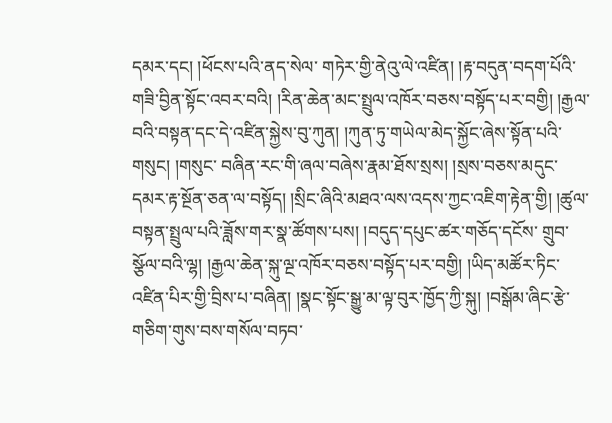དམར་དང། །ཕོངས་པའི་ནད་སེལ་ གཏེར་གྱི་ནེའུ་ལེ་འཛིན། །རྟ་བདུན་བདག་པོའི་གཟི་བྱིན་སྟོང་འབར་བའི། །རིན་ཆེན་མང་སྤྲུལ་འཁོར་བཅས་བསྟོད་པར་བགྱི། །རྒྱལ་བའི་བསྟན་དང་དེ་འཛིན་སྐྱེས་བུ་ཀུན། །ཀུན་ཏུ་གཡེལ་མེད་སྐྱོང་ཞེས་སྟོན་པའི་གསུང། །གསུང་ བཞིན་རང་གི་ཞལ་བཞེས་རྣམ་ཐོས་སྲས། །སྲས་བཅས་མདུང་དམར་རྟ་སྔོན་ཅན་ལ་བསྟོད། །སྲིང་ཞིའི་མཐའ་ལས་འདས་ཀྱང་འཇིག་རྟེན་གྱི། །ཚུལ་བསྟན་སྤྲུལ་པའི་ཟློས་གར་སྣ་ཚོགས་པས། །བདུད་དཔུང་ཚར་གཅོད་དངོས་ གྲུབ་སྩོལ་བའི་ལྷ། །རྒྱལ་ཆེན་སྐུ་ལྔ་འཁོར་བཅས་བསྟོད་པར་བགྱི། །ཡིད་མཚོར་ཏིང་འཛིན་པིར་གྱི་བྲིས་པ་བཞིན། །སྣང་སྟོང་སྒྱུ་མ་ལྟ་བུར་ཁྱོད་ཀྱི་སྐུ། །བསྒོམ་ཞིང་རྩེ་གཅིག་གུས་བས་གསོལ་བཏབ་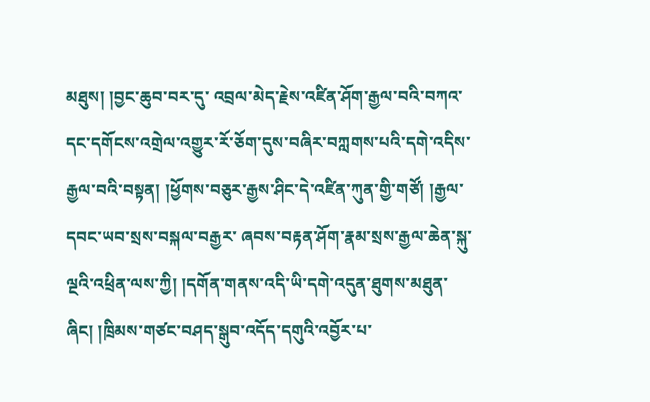མཐུས། །བྱང་ཆུབ་བར་དུ་ འབྲལ་མེད་རྗེས་འཛིན་ཤོག་རྒྱལ་བའི་བཀའ་དང་དགོངས་འགྲེལ་འགྱུར་རོ་ཅོག་དུས་བཞིར་བཀླགས་པའི་དགེ་འདིས་རྒྱལ་བའི་བསྟན། །ཕྱོགས་བཅུར་རྒྱས་ཤིང་དེ་འཛིན་ཀུན་གྱི་གཙོ། །རྒྱལ་དབང་ཡབ་སྲས་བསྐལ་བརྒྱར་ ཞབས་བརྟན་ཤོག་རྣམ་སྲས་རྒྱལ་ཆེན་སྐུ་ལྔའི་འཕྲིན་ལས་ཀྱི། །དགོན་གནས་འདི་ཡི་དགེ་འདུན་ཐུགས་མཐུན་ཞིང། །ཁྲིམས་གཙང་བཤད་སྒུབ་འདོད་དགུའི་འབྱོར་པ་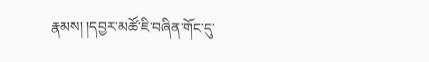རྣམས། །དབྱར་མཚོ་ཇི་བཞིན་གོང་དུ་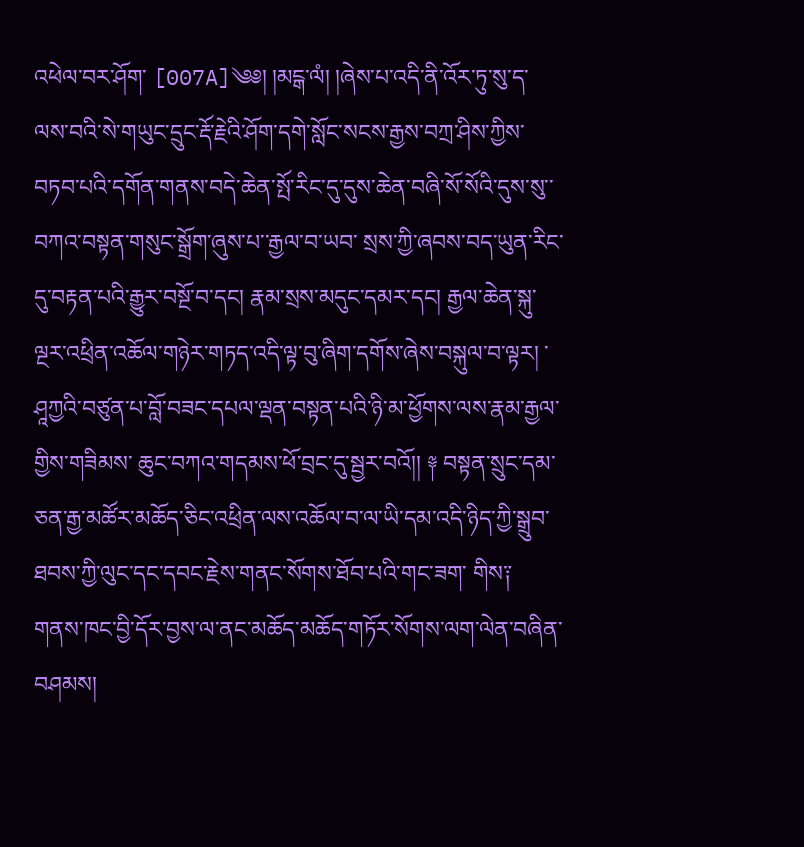འཕེལ་བར་ཤོག་ [007A]༄༅། །མངྒ་ལཾ། །ཞེས་པ་འདི་ནི་འོར་ཏུ་སུ་ད་ལས་བའི་སེ་གཡུང་དྲུང་རྡོ་རྗེའི་ཤོག་དགེ་སློང་སངས་རྒྱས་བཀྲ་ཤིས་ཀྱིས་བཏབ་པའི་དགོན་གནས་བདེ་ཆེན་སྤོ་རིང་དུ་དུས་ཆེན་བཞི་སོ་སོའི་དུས་སུ་་བཀའ་བསྟན་གསུང་སྒྲོག་ཞུས་པ་་རྒྱལ་བ་ཡབ་ སྲས་ཀྱི་ཞབས་བད་ཡུན་རིང་དུ་བརྟན་པའི་རྒྱུར་བསྔོ་བ་དང། རྣམ་སྲས་མདུང་དམར་དང། རྒྱལ་ཆེན་སྐུ་ལྔར་འཕྲིན་འཆོལ་གཉེར་གཏད་འདི་ལྟ་བུ་ཞིག་དགོས་ཞེས་བསྐུལ་བ་ལྟར། ་ཤཱཀྱའི་བཙུན་པ་བློ་བཟང་དཔལ་ལྡན་བསྟན་པའི་ཉི་མ་ཕྱོགས་ལས་རྣམ་རྒྱལ་གྱིས་གཟིམས་ ཆུང་བཀའ་གདམས་ཕོ་བྲང་དུ་སྦྱར་བའོ།། ༈ བསྟན་སྲུང་དམ་ཅན་རྒྱ་མཚོར་མཆོད་ཅིང་འཕྲིན་ལས་འཆོལ་བ་ལ་ཡི་དམ་འདི་ཉིད་ཀྱི་སྒྲུབ་ཐབས་ཀྱི་ལུང་དང་དབང་རྗེས་གནང་སོགས་ཐོབ་པའི་གང་ཟག་ གིས༑ གནས་ཁང་བྱི་དོར་བྱས་ལ་ནང་མཆོད་མཆོད་གཏོར་སོགས་ལག་ལེན་བཞིན་བཤམས།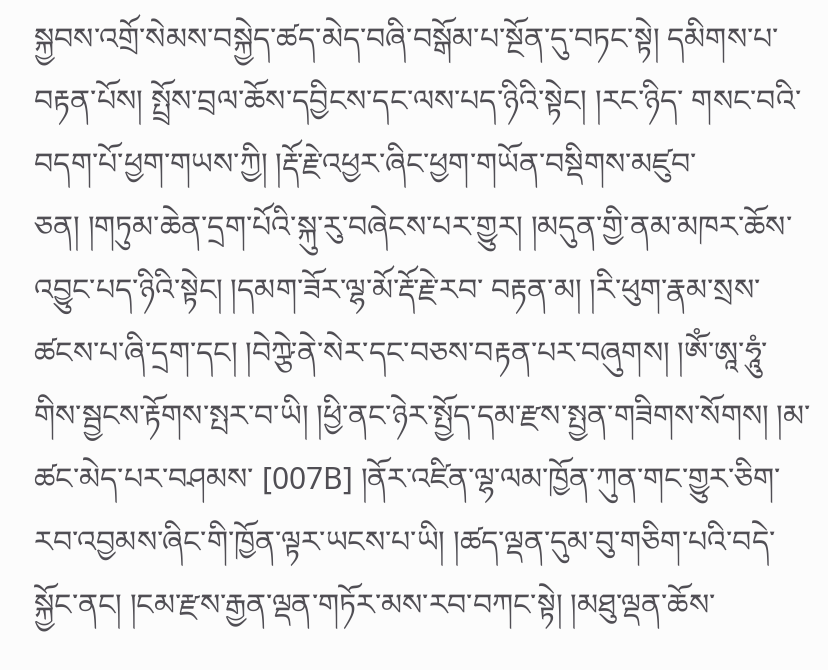སྐྱབས་འགྲོ་སེམས་བསྐྱེད་ཚད་མེད་བཞི་བསྒོམ་པ་སྔོན་དུ་བཏང་སྟེ། དམིགས་པ་བརྟན་པོས། སྤྲོས་བྲལ་ཆོས་དབྱིངས་དང་ལས་པད་ཉིའི་སྟེང། །རང་ཉིད་ གསང་བའི་བདག་པོ་ཕྱག་གཡས་ཀྱི། །རྡོ་རྗེ་འཕྱར་ཞིང་ཕྱག་གཡོན་བསྡིགས་མཛུབ་ཅན། །གཏུམ་ཆེན་དྲག་པོའི་སྐུ་རུ་བཞེངས་པར་གྱུར། །མདུན་གྱི་ནམ་མཁར་ཆོས་འབྱུང་པད་ཉིའི་སྟེང། །དམག་ཟོར་ལྷ་མོ་རྡོ་རྗེ་རབ་ བརྟན་མ། །རི་ཕུག་རྣམ་སྲས་ཚངས་པ་ཞི་དྲག་དང། །བེཀྩེ་ནེ་སེར་དང་བཅས་བརྟན་པར་བཞུགས། །ཨོཾ་ཨཱ་ཧཱུཾ་གིས་སྦྱངས་རྟོགས་སྤར་བ་ཡི། །ཕྱི་ནང་ཉེར་སྤྱོད་དམ་རྫས་སྤྱན་གཟིགས་སོགས། །མ་ཚང་མེད་པར་བཤམས་ [007B] །ནོར་འཛིན་ལྷ་ལམ་ཁྱོན་ཀུན་གང་གྱུར་ཅིག་རབ་འབྱམས་ཞིང་གི་ཁྱོན་ལྟར་ཡངས་པ་ཡི། །ཚད་ལྡན་དུམ་བུ་གཅིག་པའི་བདེ་སྐྱོང་ནང། །ངམ་རྫས་རྒྱན་ལྡན་གཏོར་མས་རབ་བཀང་སྟེ། །མཐུ་ལྡན་ཆོས་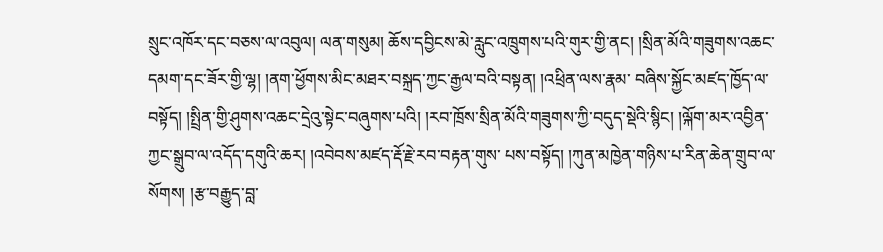སྲུང་འཁོར་དང་བཅས་ལ་འབུལ། ལན་གསུམ། ཆོས་དབྱིངས་མེ་རླུང་འཁྲུགས་པའི་གུར་གྱི་ནང། །སྲིན་མོའི་གཟུགས་འཆང་དམག་དང་ཟོར་གྱི་ལྷ། །ནག་ཕྱོགས་མིང་མཐར་བསྐྲད་ཀྱང་རྒྱལ་བའི་བསྟན། །འཕྲིན་ལས་རྣམ་ བཞིས་སྐྱོང་མཛད་ཁྱོད་ལ་བསྟོད། །སྤྲིན་གྱི་ཤུགས་འཆང་དྲེའུ་སྟེང་བཞུགས་པའི། །རབ་ཁྲོས་སྲིན་མོའི་གཟུགས་ཀྱི་བདུད་སྡེའི་སྙིང། །ལྐོག་མར་འབྱིན་ཀྱང་སྒྲུབ་ལ་འདོད་དགུའི་ཆར། །འབེབས་མཛད་རྡོ་རྗེ་རབ་བརྟན་གུས་ པས་བསྟོད། །ཀུན་མཁྱེན་གཉིས་པ་རིན་ཆེན་གྲུབ་ལ་སོགས། །རྩ་བརྒྱུད་བླ་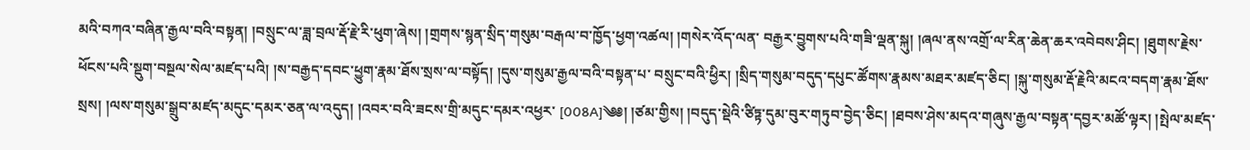མའི་བཀའ་བཞིན་རྒྱལ་བའི་བསྟན། །བསྲུང་ལ་ཟླ་བྲལ་རྡོ་རྗེ་རི་ཕུག་ཞེས། །གྲགས་སྙན་སྲིད་གསུམ་བརྒལ་བ་ཁྱོད་ཕྱག་འཚལ། །གསེར་འོད་ལན་ བརྒྱར་བྱུགས་པའི་གཟི་ལྡན་སྐུ། །ཞལ་ནས་འགྲོ་ལ་རིན་ཆེན་ཆར་འབེབས་ཤིང། །ཐུགས་རྗེས་ཕོངས་པའི་སྡུག་བསྔལ་སེལ་མཛད་པའི། །ས་བརྒྱད་དབང་ཕྱུག་རྣམ་ཐོས་སྲས་ལ་བསྟོད། །དུས་གསུམ་རྒྱལ་བའི་བསྟན་པ་ བསྲུང་བའི་ཕྱིར། །སྲིད་གསུམ་བདུད་དཔུང་ཚོགས་རྣམས་མཐར་མཛད་ཅིང། །སྐུ་གསུམ་རྡོ་རྗེའི་མངའ་བདག་རྣམ་ཐོས་སྲས། །ལས་གསུམ་སྒྲུབ་མཛད་མདུང་དམར་ཅན་ལ་འདུད། །འབར་བའི་ཟངས་གྲི་མདུང་དམར་འཕྱར་ [008A]༄༅། །ཙམ་གྱིས། །བདུད་སྡེའི་ཙིཏྟ་དུམ་བུར་གཏུབ་བྱེད་ཅིང། །ཐབས་ཤེས་མདའ་གཞུས་རྒྱལ་བསྟན་དབྱར་མཚོ་ལྟར། །སྤེལ་མཛད་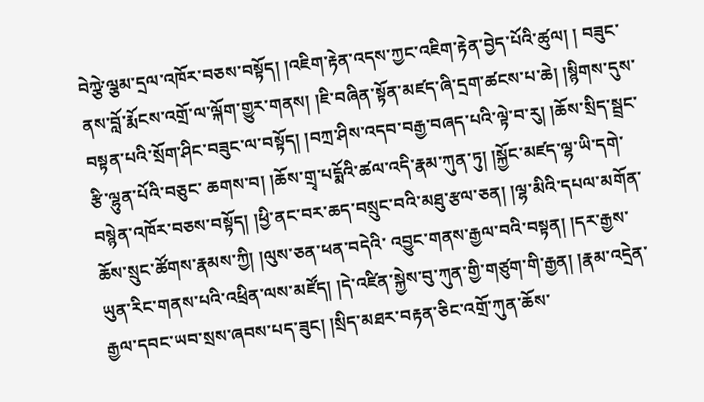བེཀྩེ་ལྕམ་དྲལ་འཁོར་བཅས་བསྟོད། །འཇིག་རྟེན་འདས་ཀྱང་འཇིག་རྟེན་བྱེད་པོའི་ཚུལ། ། བཟུང་ནས་བློ་རྨོངས་འགྲོ་ལ་ལྐོག་གྱུར་གནས། །ཇི་བཞིན་སྟོན་མཛད་ཞི་དྲག་ཚངས་པ་ཆེ། །སྙིགས་དུས་བསྟན་པའི་སྲོག་ཤིང་བཟུང་ལ་བསྟོད། །བཀྲ་ཤིས་འདབ་བརྒྱ་བཞད་པའི་ལྟེ་བ་རུ། །ཆོས་སྲིད་སྦྲང་རྩི་ལྷུན་པོའི་བཅུང་ ཆགས་བ། །ཆོས་གྲྭ་པདྨོའི་ཚལ་འདི་རྣམ་ཀུན་ཏུ། །སྐྱོང་མཛད་ལྷ་ཡི་དགེ་བསྙེན་འཁོར་བཅས་བསྟོད། །ཕྱི་ནང་བར་ཆད་བསྲུང་བའི་མཐུ་རྩལ་ཅན། །ལྷ་མིའི་དཔལ་མགོན་ཆོས་སྲུང་ཚོགས་རྣམས་ཀྱི། །ལུས་ཅན་ཕན་བདེའི་ འབྱུང་གནས་རྒྱལ་བའི་བསྟན། །དར་རྒྱས་ཡུན་རིང་གནས་པའི་འཕྲིན་ལས་མཛོད། །དེ་འཛིན་སྐྱེས་བུ་ཀུན་གྱི་གཙུག་གི་རྒྱན། །རྣམ་འདྲེན་རྒྱལ་དབང་ཡབ་སྲས་ཞབས་པད་ཟུང། །སྲིད་མཐར་བརྟན་ཅིང་འགྲོ་ཀུན་ཆོས་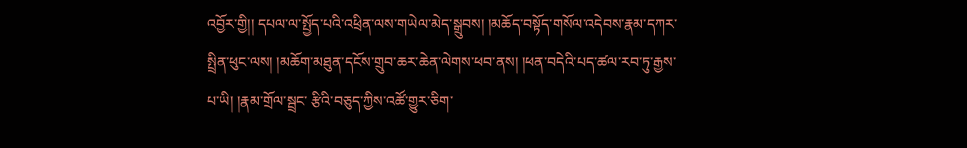འབྱོར་གྱི།། དཔལ་ལ་སྤྱོད་པའི་འཕྲིན་ལས་གཡེལ་མེད་སྒྲུབས། །མཆོད་བསྟོད་གསོལ་འདེབས་རྣམ་དཀར་སྤྲིན་ཕུང་ལས། །མཆོག་མཐུན་དངོས་གྲུབ་ཆར་ཆེན་ལེགས་ཕབ་ནས། །ཕན་བདེའི་པད་ཚལ་རབ་ཏུ་རྒྱས་པ་ཡི། །རྣམ་གྲོལ་སྦྲང་ རྩིའི་བཅུད་ཀྱིས་འཚོ་གྱུར་ཅིག་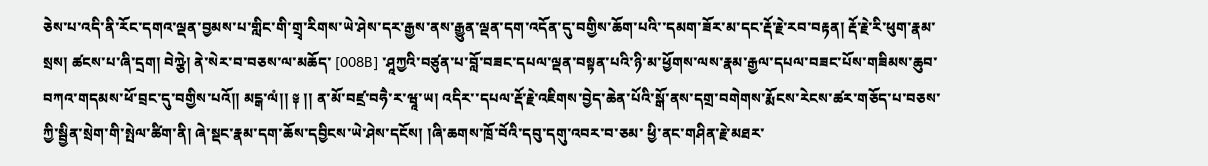ཅེས་པ་འདི་ནི་རོང་དགའ་ལྡན་བྱམས་པ་གླིང་གི་གྲྭ་རིགས་ཡེ་ཤེས་དར་རྒྱས་ནས་རྒྱུན་ལྡན་དག་འདོན་དུ་བགྱིས་ཆོག་པའི་་དམག་ཟོར་མ་དང་རྡོ་རྗེ་རབ་བརྟན། རྡོ་རྗེ་རི་ཕུག་རྣམ་སྲས། ཚངས་པ་ཞི་དྲག། བེཀྩེ། ནེ་སེར་བ་བཅས་ལ་མཆོད་ [008B] ་ཤཱཀྱའི་བཙུན་པ་བློ་བཟང་དཔལ་ལྡན་བསྟན་པའི་ཉི་མ་ཕྱོགས་ལས་རྣམ་རྒྱལ་དཔལ་བཟང་པོས་གཟིམས་ཆུབ་བཀའ་གདམས་ཕོ་བྲང་དུ་བགྱིས་པའོ།། མངྒ་ལཾ།། ༈ །། ན་མོ་བཛྲ་བཧཻ་ར་ཝཱ་ཡ། འདིར་་དཔལ་རྡོ་རྗེ་འཇིགས་བྱེད་ཆེན་པོའི་སྒོ་ནས་དགྲ་བགེགས་རྨོངས་རེངས་ཚར་གཅོད་པ་བཅས་ཀྱི་སྦྱིན་སྲེག་གི་སྤེལ་ཚིག་ནི། ཞེ་སྡང་རྣམ་དག་ཆོས་དབྱིངས་ཡེ་ཤེས་དངོས། །ཞི་ཆགས་ཁྲོ་བོའི་དབུ་དགུ་འབར་བ་ཅམ་ ཕྱི་ནང་གཤིན་རྗེ་མཐར་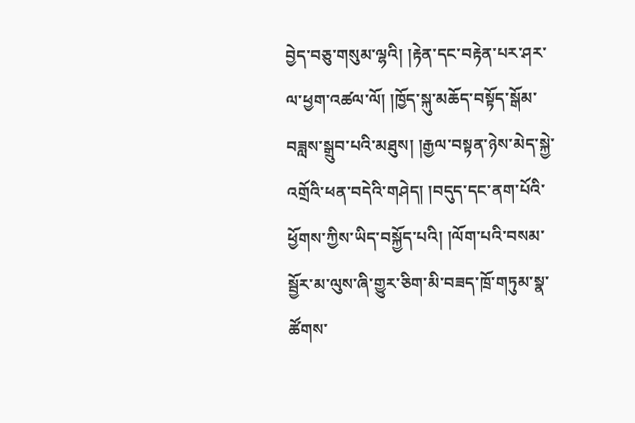བྱེད་བཅུ་གསུམ་ལྷའི། །རྟེན་དང་བརྟེན་པར་ཤར་ལ་ཕྱག་འཚལ་ལོ། །ཁྱོད་སྐུ་མཆོད་བསྟོད་སྒོམ་བཟླས་སྒྲུབ་པའི་མཐུས། །རྒྱལ་བསྟན་ཉེས་མེད་སྐྱེ་འགྲོའི་ཕན་བདེའི་གཤེད། །བདུད་དང་ནག་པོའི་ ཕྱོགས་ཀྱིས་ཡིད་བསྐྱོད་པའི། །ལོག་པའི་བསམ་སྦྱོར་མ་ལུས་ཞི་གྱུར་ཅིག་མི་བཟད་ཁྲོ་གཏུམ་སྣ་ཚོགས་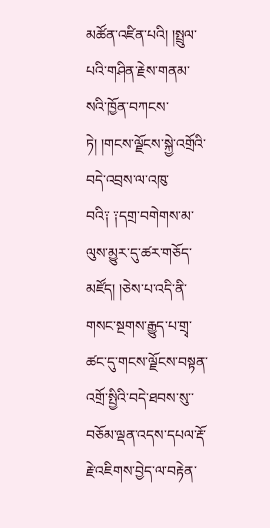མཚོན་འཛིན་པའི། །སྤྲུལ་པའི་གཤིན་རྗེས་གནམ་སའི་ཁྱོན་བཀངས་ཏེ། །གངས་ལྗོངས་སྐྱེ་འགྲོའི་བདེ་འབྲས་ལ་འཁུ་ བའི༑ ༑དགྲ་བགེགས་མ་ལུས་མྱུར་དུ་ཚར་གཅོད་མཛོད། །ཅེས་པ་འདི་ནི་གསང་སྔགས་རྒྱུད་པ་གྲྭ་ཚང་དུ་གངས་ལྗོངས་བསྟན་འགྲོ་སྤྱིའི་བདེ་ཐབས་སུ་་བཅོམ་ལྡན་འདས་དཔལ་རྡོ་རྗེ་འཇིགས་བྱེད་ལ་བརྟེན་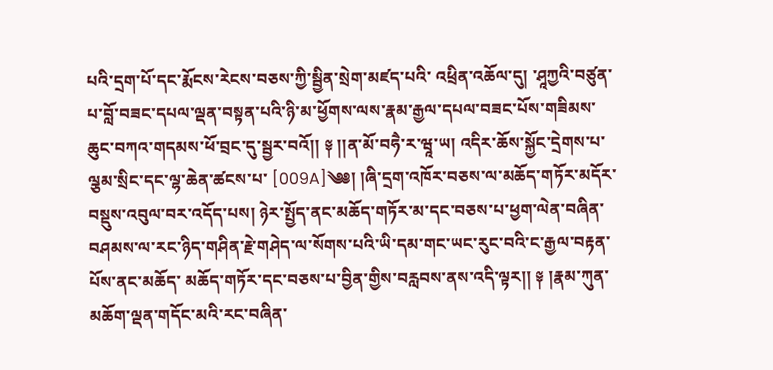པའི་དྲག་པོ་དང་རྨོངས་རེངས་བཅས་ཀྱི་སྦྱིན་སྲེག་མཛད་པའི་ འཕྲིན་འཆོལ་དུ། ་ཤཱཀྱའི་བཙུན་པ་བློ་བཟང་དཔལ་ལྡན་བསྟན་པའི་ཉི་མ་ཕྱོགས་ལས་རྣམ་རྒྱལ་དཔལ་བཟང་པོས་གཟིམས་ཆུང་བཀའ་གདམས་ཕོ་བྲང་དུ་སྦྱར་བའོ།། ༈ །།ན་མོ་བཧཻ་ར་ཝཱ་ཡ། འདིར་ཆོས་སྐྱོང་དྲེགས་པ་ལྕམ་སྲིང་དང་ལྷ་ཆེན་ཚངས་པ་ [009A]༄༅། །ཞི་དྲག་འཁོར་བཅས་ལ་མཆོད་གཏོར་མདོར་བསྡུས་འབུལ་བར་འདོད་པས། ཉེར་སྤྱོད་ནང་མཆོད་གཏོར་མ་དང་བཅས་པ་ཕྱག་ལེན་བཞིན་བཤམས་ལ་རང་ཉིད་གཤིན་རྗེ་གཤེད་ལ་སོགས་པའི་ཡི་དམ་གང་ཡང་རུང་བའི་ང་རྒྱལ་བརྟན་པོས་ནང་མཆོད་ མཆོད་གཏོར་དང་བཅས་པ་བྱིན་གྱིས་བརླབས་ནས་འདི་ལྟར།། ༈ །རྣམ་ཀུན་མཆོག་ལྡན་གདོང་མའི་རང་བཞིན་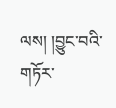ལས། །བྱུང་བའི་གཏོར་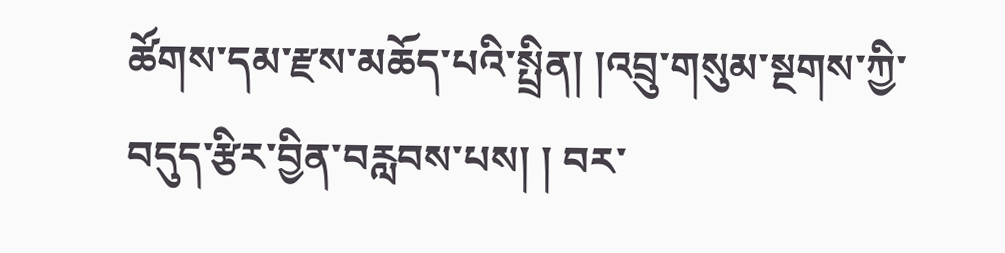ཚོགས་དམ་རྫས་མཆོད་པའི་སྤྲིན། །འབྲུ་གསུམ་སྔགས་ཀྱི་བདུད་རྩིར་བྱིན་བརླབས་པས། ། བར་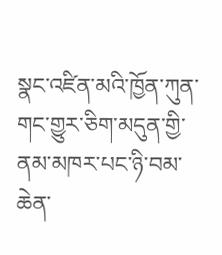སྣང་འཛིན་མའི་ཁྱོན་ཀུན་གང་གྱུར་ཅིག་མདུན་གྱི་ནམ་མཁར་པང་ཉི་བམ་ཆེན་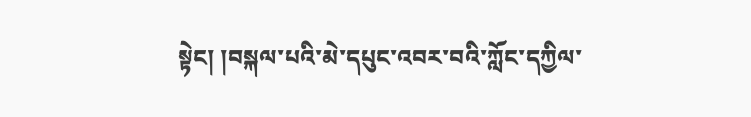སྟེང། །བསྐལ་པའི་མེ་དཔུང་འབར་བའི་ཀློང་དཀྱིལ་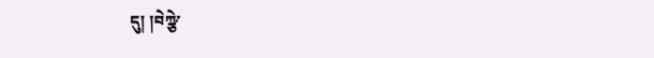དུ། །བེཀྩེ་